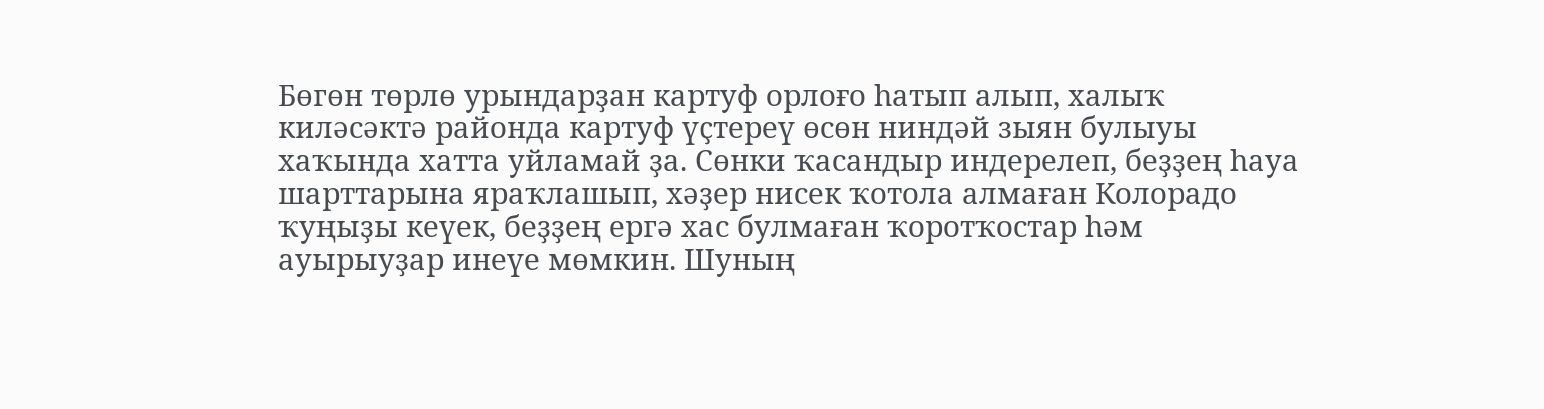Бөгөн төрлө урындарҙан картуф орлоғо һатып алып, халыҡ киләсәктә районда картуф үҫтереү өсөн ниндәй зыян булыуы хаҡында хатта уйламай ҙа. Сөнки ҡасандыр индерелеп, беҙҙең һауа шарттарына яраҡлашып, хәҙер нисек ҡотола алмаған Колорадо ҡуңыҙы кеүек, беҙҙең ергә хас булмаған ҡоротҡостар һәм ауырыуҙар инеүе мөмкин. Шуның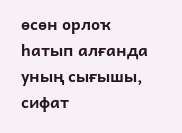өсөн орлоҡ һатып алғанда уның сығышы, сифат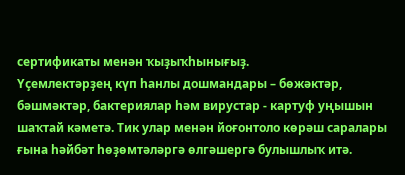сертификаты менән ҡыҙыҡһынығыҙ.
Үҫемлектәрҙең күп һанлы дошмандары – бөжәктәр, бәшмәктәр, бактериялар һәм вирустар - картуф уңышын шаҡтай кәметә. Тик улар менән йоғонтоло көрәш саралары ғына һәйбәт һөҙөмтәләргә өлгәшергә булышлыҡ итә.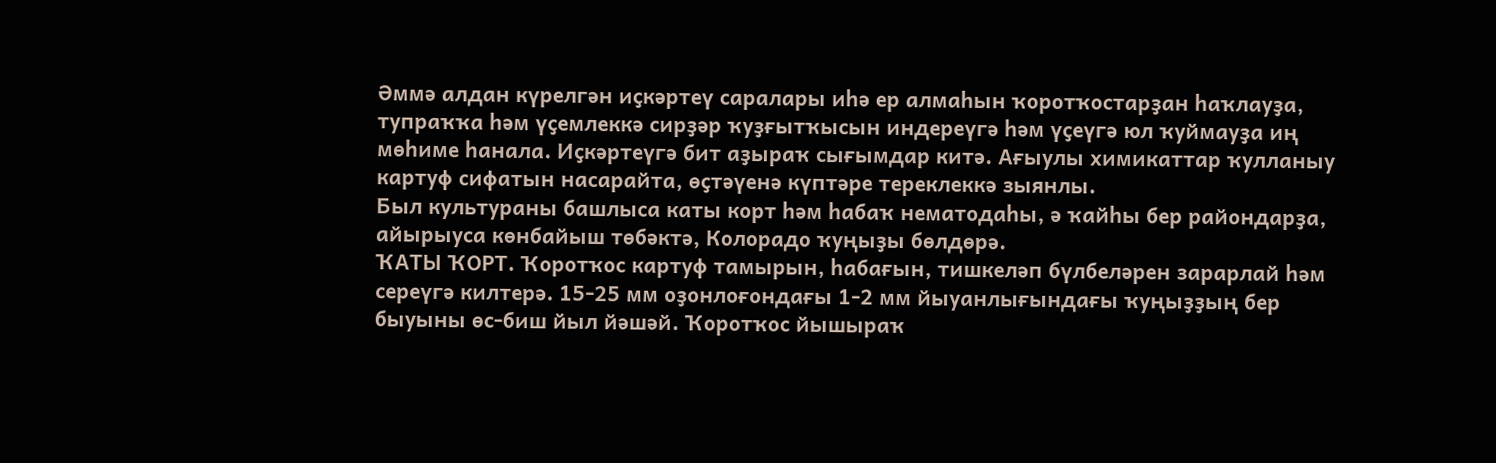Әммә алдан күрелгән иҫкәртеү саралары иһә ер алмаһын ҡоротҡостарҙан һаҡлауҙа, тупраҡҡа һәм үҫемлеккә сирҙәр ҡуҙғытҡысын индереүгә һәм үҫеүгә юл ҡуймауҙа иң мөһиме һанала. Иҫкәртеүгә бит аҙыраҡ сығымдар китә. Ағыулы химикаттар ҡулланыу картуф сифатын насарайта, өҫтәүенә күптәре тереклеккә зыянлы.
Был культураны башлыса каты корт һәм һабаҡ нематодаһы, ә ҡайһы бер райондарҙа, айырыуса көнбайыш төбәктә, Колорадо ҡуңыҙы бөлдөрә.
ҠАТЫ ҠОРТ. Ҡоротҡос картуф тамырын, һабағын, тишкеләп бүлбеләрен зарарлай һәм сереүгә килтерә. 15-25 мм оҙонлоғондағы 1-2 мм йыуанлығындағы ҡуңыҙҙың бер быуыны өс-биш йыл йәшәй. Ҡоротҡос йышыраҡ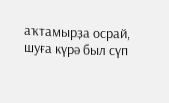аҡтамырҙа осрай, шуға күрә был сүп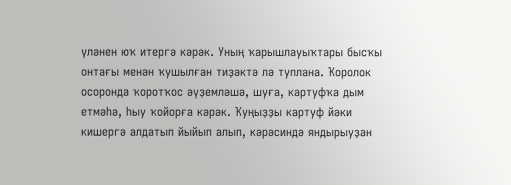үләнен юҡ итергә кәрәк. Уның ҡарышлауыҡтары бысҡы онтағы менән ҡушылған тиҙәктә лә туплана. Ҡоролок осоронда ҡоротҡос әүҙемләшә, шуға, картуфҡа дым етмәһә, һыу ҡойорға кәрәк. Ҡуңыҙҙы картуф йәки кишергә алдатып йыйып алып, кәрәсиндә яндырыуҙан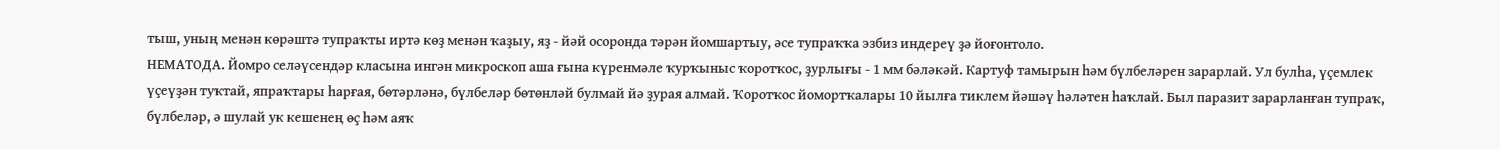тыш, уның менән көрәштә тупраҡты иртә көҙ менән ҡаҙыу, яҙ - йәй осоронда тәрән йомшартыу, әсе тупраҡҡа эзбиз индереү ҙә йоғонтоло.
НЕМАТОДА. Йомро селәүсендәр класына ингән микроскоп аша ғына күренмәле ҡурҡыныс ҡоротҡос, ҙурлығы - 1 мм бәләкәй. Картуф тамырын һәм бүлбеләрен зарарлай. Ул булһа, үҫемлек үҫеүҙән туҡтай, япраҡтары һарғая, бөтәрләнә, бүлбеләр бөтөнләй булмай йә ҙурая алмай. Ҡоротҡос йомортҡалары 10 йылға тиклем йәшәү һәләтен һаҡлай. Был паразит зарарланған тупраҡ, бүлбеләр, ә шулай ук кешенең өҫ һәм аяҡ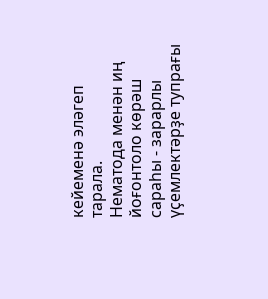кейеменә эләгеп тарала.
Нематода менән иң йоғонтоло көрәш сараһы - зарарлы үҫемлектәрҙе тупрағы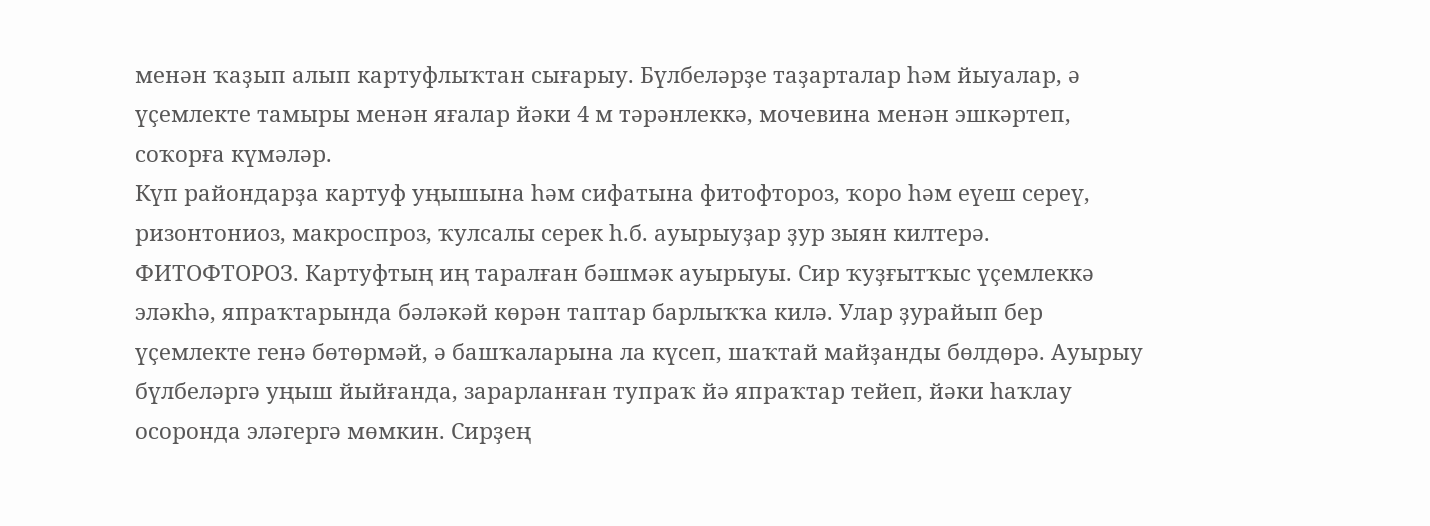менән ҡаҙып алып картуфлыҡтан сығарыу. Бүлбеләрҙе таҙарталар һәм йыуалар, ә үҫемлекте тамыры менән яғалар йәки 4 м тәрәнлеккә, мочевина менән эшкәртеп, соҡорға күмәләр.
Күп райондарҙа картуф уңышына һәм сифатына фитофтороз, ҡоро һәм еүеш сереү, ризонтониоз, макроспроз, ҡулсалы серек һ.б. ауырыуҙар ҙур зыян килтерә.
ФИТОФТОРОЗ. Картуфтың иң таралған бәшмәк ауырыуы. Сир ҡуҙғытҡыс үҫемлеккә эләкһә, япраҡтарында бәләкәй көрән таптар барлыҡҡа килә. Улар ҙурайып бер үҫемлекте генә бөтөрмәй, ә башҡаларына ла күсеп, шаҡтай майҙанды бөлдөрә. Ауырыу бүлбеләргә уңыш йыйғанда, зарарланған тупраҡ йә япраҡтар тейеп, йәки һаҡлау осоронда эләгергә мөмкин. Сирҙең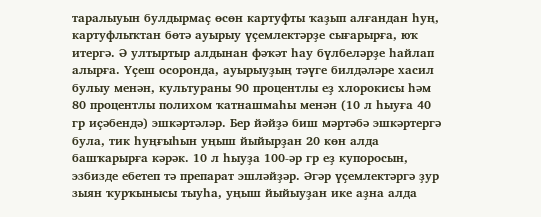таралыуын булдырмаҫ өсөн картуфты ҡаҙып алғандан һуң, картуфлыҡтан бөтә ауырыу үҫемлектәрҙе сығарырға, юҡ итергә. Ә ултыртыр алдынан фәҡәт һау бүлбеләрҙе һайлап алырға. Үҫеш осоронда, ауырыуҙың тәүге билдәләре хасил булыу менән, культураны 90 процентлы еҙ хлорокисы һәм 80 процентлы полихом ҡатнашмаһы менән (10 л һыуға 40 гр иҫәбендә) эшкәртәләр. Бер йәйҙә биш мәртәбә эшкәртергә була, тик һуңғыһын уңыш йыйырҙан 20 көн алда башҡарырға кәрәк. 10 л һыуҙа 100-әр гр еҙ купоросын, эзбизде ебетеп тә препарат эшләйҙәр. Әгәр үҫемлектәргә ҙур зыян ҡурҡынысы тыуһа, уңыш йыйыуҙан ике аҙна алда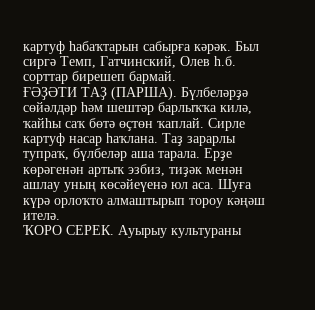картуф һабаҡтарын сабырға кәрәк. Был сиргә Темп, Гатчинский, Олев һ.б. сорттар бирешеп бармай.
ҒӘҘӘТИ ТАҘ (ПАРША). Бүлбеләрҙә сөйәлдәр һәм шештәр барлыҡҡа килә, ҡайһы саҡ бөтә өҫтөн ҡаплай. Сирле картуф насар һаҡлана. Таҙ зарарлы тупраҡ, бүлбеләр аша тарала. Ерҙе көрәгенән артыҡ эзбиз, тиҙәк менән ашлау уның көсәйеүенә юл аса. Шуға күрә орлоҡто алмаштырып тороу кәңәш ителә.
ҠОРО СЕРЕК. Ауырыу культураны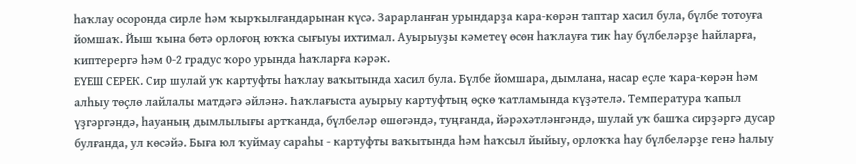һаҡлау осоронда сирле һәм ҡырҡылғандарынан күсә. Зарарланған урындарҙа кара-көрән таптар хасил була, бүлбе тотоуға йомшаҡ. Йыш ҡына бөтә орлоғоң юҡҡа сығыуы ихтимал. Ауырыуҙы кәметеү өсөн һаҡлауға тик һау бүлбеләрҙе һайларға, киптерергә һәм 0-2 градус ҡоро урында һаҡларға кәрәк.
ЕҮЕШ СЕРЕК. Сир шулай уҡ картуфты һаҡлау ваҡытында хасил була. Бүлбе йомшара, дымлана, насар еҫле ҡара-көрән һәм алһыу төҫлө лайлалы матдәгә әйләнә. Һаҡлағыста ауырыу картуфтың өҫкө ҡатламында күҙәтелә. Температура ҡапыл үҙгәргәндә, һауаның дымлылығы артҡанда, бүлбеләр өшөгәндә, туңғанда, йәрәхәтләнгәндә, шулай уҡ башҡа сирҙәргә дусар булғанда, ул көсәйә. Быға юл ҡуймау сараһы - картуфты ваҡытында һәм һаҡсыл йыйыу, орлоҡҡа һау бүлбеләрҙе генә һалыу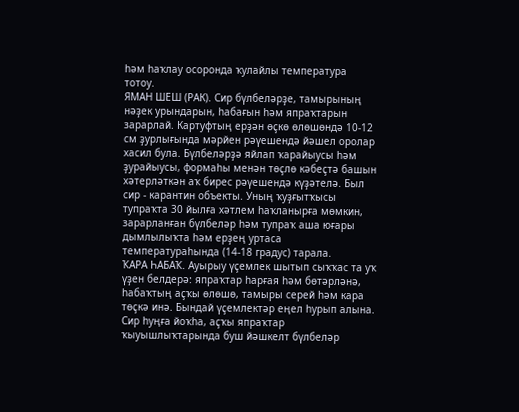һәм һаҡлау осоронда ҡулайлы температура тотоу.
ЯМАН ШЕШ (РАК). Сир бүлбеләрҙе, тамырының нәҙек урындарын, һабағын һәм япраҡтарын зарарлай. Картуфтың ерҙән өҫкө өлөшөндә 10-12 см ҙурлығында мәрйен рәүешендә йәшел оролар хасил була. Бүлбеләрҙә яйлап ҡарайыусы һәм ҙурайыусы, формаһы менән төҫлө кәбеҫтә башын хәтерләткән аҡ бирес рәүешендә күҙәтелә. Был сир - карантин объекты. Уның ҡуҙғытҡысы тупраҡта 30 йылға хәтлем һаҡланырға мөмкин, зарарланған бүлбеләр һәм тупраҡ аша юғары дымлылыҡта һәм ерҙең уртаса температураһында (14-18 градус) тарала.
ҠАРА ҺАБАҠ. Ауырыу үҫемлек шытып сыҡҡас та уҡ үҙен белдерә: япраҡтар һарғая һәм бөтәрләнә, һабаҡтың аҫҡы өлөшө, тамыры серей һәм кара төҫкә инә. Бындай үҫемлектәр еңел һурып алына. Сир һуңға йоҡһа, аҫҡы япраҡтар ҡыуышлыҡтарында буш йәшкелт бүлбеләр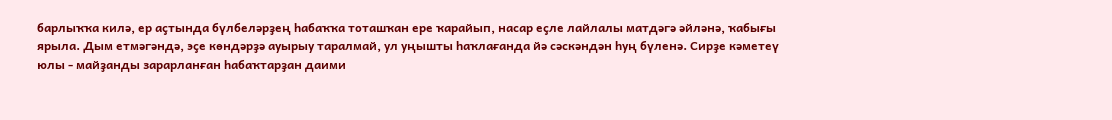барлыҡҡа килә, ер аҫтында бүлбеләрҙең һабаҡҡа тоташҡан ере ҡарайып, насар еҫле лайлалы матдәгә әйләнә, ҡабығы ярыла. Дым етмәгәндә, эҫе көндәрҙә ауырыу таралмай, ул уңышты һаҡлағанда йә сәскәндән һуң бүленә. Сирҙе кәметеү юлы - майҙанды зарарланған һабаҡтарҙан даими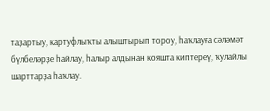таҙартыу, картуфлыҡты алыштырып тороу, һаҡлауға сәләмәт бүлбеләрҙе һайлау, һалыр алдынан кояшта киптереү, ҡулайлы шарттарҙа һаҡлау.